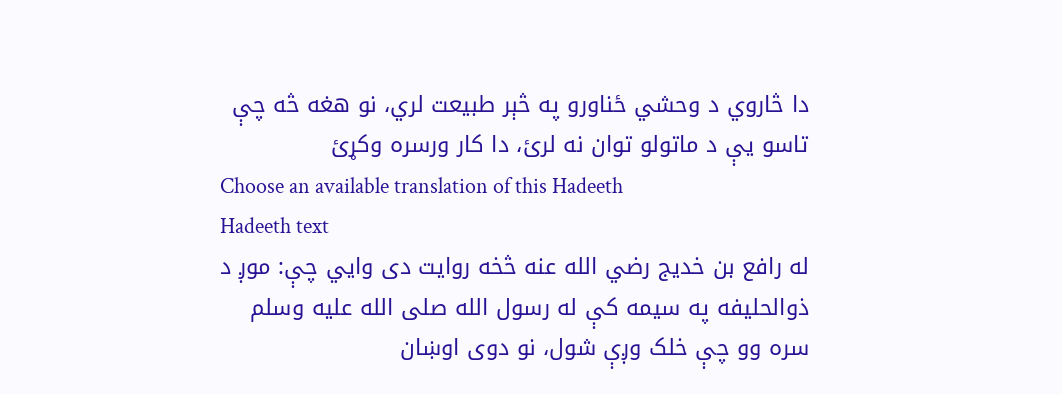دا څاروي د وحشي ځناورو په څېر طبیعت لري، نو هغه څه چې تاسو یې د ماتولو توان نه لرئ، دا کار ورسره وکړئ
Choose an available translation of this Hadeeth
Hadeeth text
له رافع بن خدیج رضي الله عنه څخه روایت دی وایي چې: موږ د ذوالحلیفه په سیمه کې له رسول الله صلی الله علیه وسلم سره وو چې خلک وږې شول، نو دوی اوښان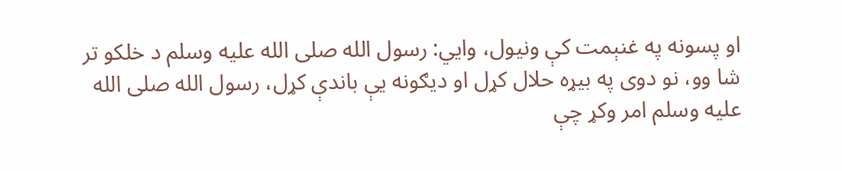او پسونه په غنېمت کې ونیول، وایي: رسول الله صلی الله علیه وسلم د خلکو تر شا وو، نو دوی په بیړه حلال کړل او دیګونه یې باندې کړل، رسول الله صلی الله علیه وسلم امر وکړ چې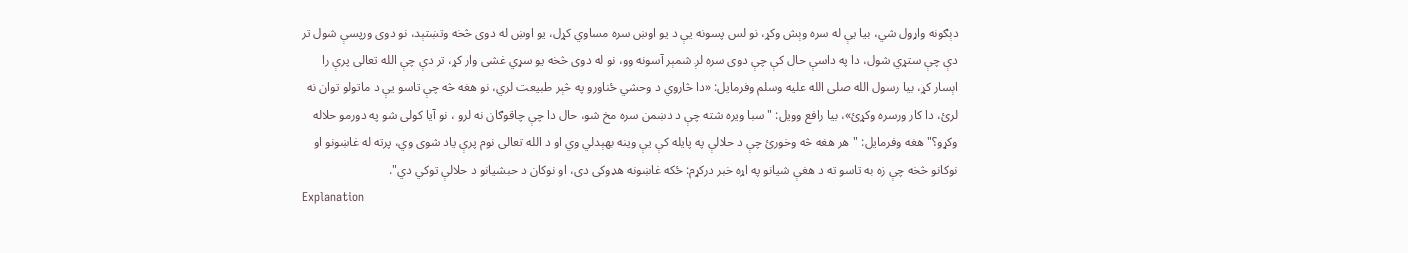دېګونه واړول شي، بیا یې له سره وېش وکړ، نو لس پسونه یې د یو اوښ سره مساوي کړل، یو اوښ له دوی څخه وتښتېد، نو دوی ورپسې شول تر دې چې ستړي شول، دا په داسې حال کې چې دوی سره لږ شمېر آسونه وو، نو له دوی څخه یو سړي غشی وار کړ، تر دې چې الله تعالی پرې را اېسار کړ، بیا رسول الله صلی الله علیه وسلم وفرمایل: «دا څاروي د وحشي ځناورو په څېر طبیعت لري، نو هغه څه چې تاسو یې د ماتولو توان نه لرئ، دا کار ورسره وکړئ»، بیا رافع وویل: "سبا ویره شته چې د دښمن سره مخ شو، حال دا چې چاقوګان نه لرو ، نو آیا کولی شو په دورمو حلاله وکړو؟" هغه وفرمایل: "هر هغه څه وخورئ چې د حلالې په پایله کې یې وینه بهېدلي وي او د الله تعالی نوم پرې یاد شوی وي، پرته له غاښونو او نوکانو څخه چې زه به تاسو ته د هغې شیانو په اړه خبر درکړم: ځکه غاښونه هډوکی دی، او نوکان د حبشیانو د حلالې توکي دي".
Explanation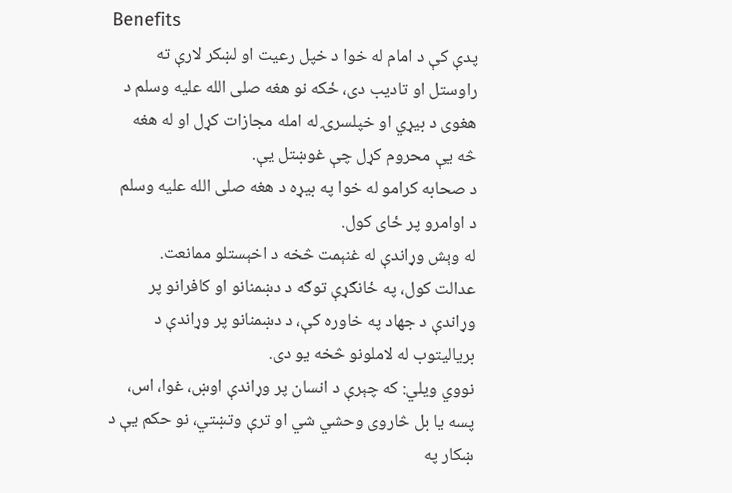Benefits
پدې کې د امام له خوا د خپل رعیت او لښکر لارې ته راوستل او تادیب دی، ځکه نو هغه صلی الله علیه وسلم د هغوی د بیړي او خپلسرۍ له امله مجازات کړل او له هغه څه یې محروم کړل چې غوښتل یې.
د صحابه کرامو له خوا په بیړه د هغه صلی الله علیه وسلم د اوامرو پر ځای کول.
له وېش وړاندې له غنېمت څخه د اخېستلو ممانعت.
عدالت کول، په ځانګړې توګه د دښمنانو او کافرانو پر وړاندې د جهاد په خاوره کې، د دښمنانو پر وړاندې د بریالیتوب له لاملونو څخه یو دی.
نووي ویلي: که چېرې د انسان پر وړاندې اوښ، غوا، اس، پسه یا بل څاروی وحشي شي او ترې وتښتي، نو حکم یې د ښکار په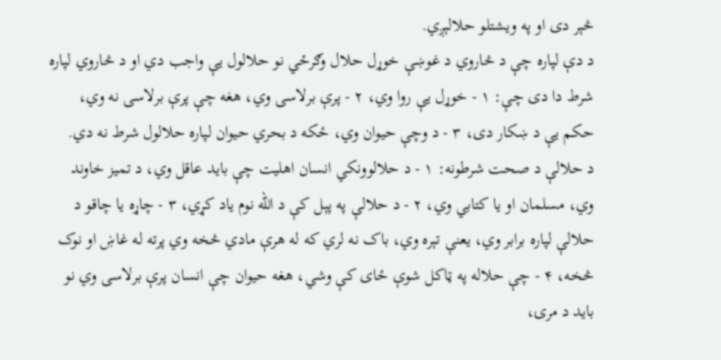څېر دی او په ويشتلو حلالېږي.
د دې لپاره چې د څاروي د غوښې خوړل حلال وګرځي نو حلالول یې واجب دي او د څاروي لپاره شرط دا دی چې: ۱ - خوړل یې روا وي، ۲ - پرې برلاسی وي، هغه چې پرې برلاسی نه وي، حکم یې د ښکار دی، ۳ - د وچې حیوان وي، ځکه د بحري حیوان لپاره حلالول شرط نه دي.
د حلالې د صحت شرطونه: ۱ - د حلالوونکي انسان اهلیت چې باید عاقل وي، د تمیز خاوند وي، مسلمان او یا کتابي وي، ۲ - د حلالې په پېل کې د الله نوم یاد کړي، ۳ - چاړه یا چاقو د حلالې لپاره برابر وي، یعنې تېره وي، باک نه لري که له هرې مادي څخه وي پرته له غاښ او نوک څخه، ۴ - چې حلاله په ټاکل شوې ځای کې وشي، هغه حیوان چې انسان پرې برلاسی وي نو باید د مرۍ،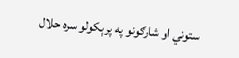ستوني او شارګونو په پرېکولو سره حلال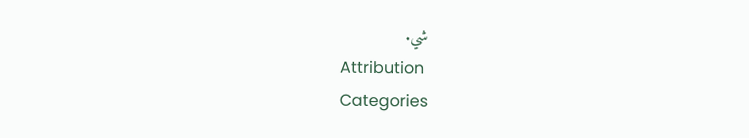شي.
Attribution
Categories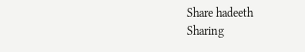Share hadeeth
Sharing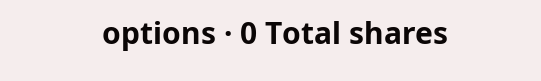options · 0 Total shares